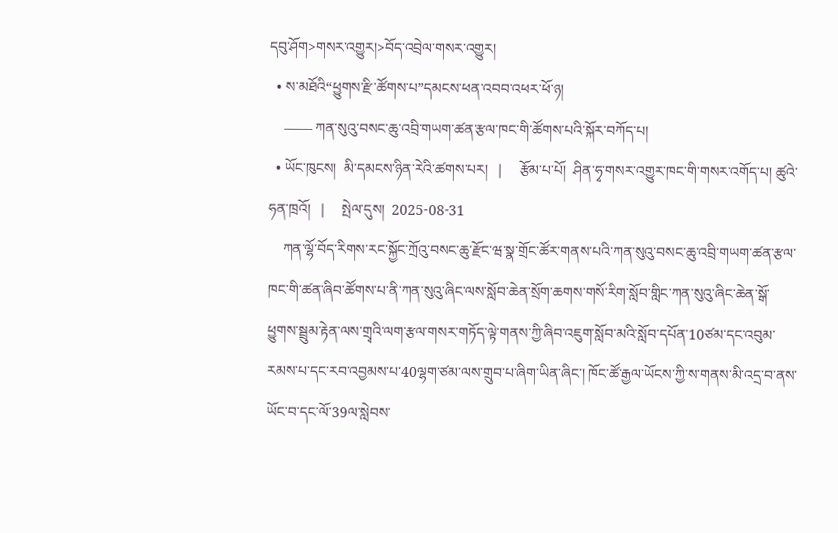དབུ་ཤོག>གསར་འགྱུར།>བོད་འབྲེལ་གསར་འགྱུར།
  • ས་མཐོའི“ཕྱུགས་རྫི་ཚོགས་པ”དམངས་ཕན་འབབ་འཕར་ཕོ་ཉ།
    —— ཀན་སུའུ་བསང་ཆུ་འབྲི་གཡག་ཚན་རྩལ་ཁང་གི་ཚོགས་པའི་སྐོར་བཀོད་པ།
  • ཡོང་ཁུངས།  མི་དམངས་ཉིན་རེའི་ཚགས་པར།   |     རྩོམ་པ་པོ།  ཤིན་ཧྭ་གསར་འགྱུར་ཁང་གི་གསར་འགོད་པ། ཚུའེ་ཧན་ཁྲའོ།   |     སྤེལ་དུས།  2025-08-31
    ཀན་ལྷོ་བོད་རིགས་རང་སྐྱོང་ཀྲོའུ་བསང་ཆུ་རྫོང་ཝ་སྣ་གྲོང་ཚོར་གནས་པའི་ཀན་སུའུ་བསང་ཆུ་འབྲི་གཡག་ཚན་རྩལ་ཁང་གི་ཚན་ཞིབ་ཚོགས་པ་ནི་ཀན་སུའུ་ཞིང་ལས་སློབ་ཆེན་སྲོག་ཆགས་གསོ་རིག་སློབ་གླིང་ཀན་སུའུ་ཞིང་ཆེན་སྒོ་ཕྱུགས་སྦྲུམ་རྟེན་ལས་གྲྭའི་ལག་རྩལ་གསར་གཏོད་ལྟེ་གནས་ཀྱི་ཞིབ་འཇུག་སློབ་མའི་སློབ་དཔོན་10ཙམ་དང་འབུམ་རམས་པ་དང་རབ་འབྱམས་པ་40ལྷག་ཙམ་ལས་གྲུབ་པ་ཞིག་ཡིན་ཞིང་། ཁོང་ཚོ་རྒྱལ་ཡོངས་ཀྱི་ས་གནས་མི་འདྲ་བ་ནས་ཡོང་བ་དང་ལོ་39ལ་སླེབས་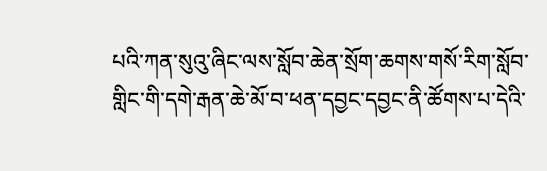པའི་ཀན་སུའུ་ཞིང་ལས་སློབ་ཆེན་སྲོག་ཆགས་གསོ་རིག་སློབ་གླིང་གི་དགེ་རྒན་ཆེ་མོ་བ་ཕན་དབྱང་དབྱང་ནི་ཚོགས་པ་དེའི་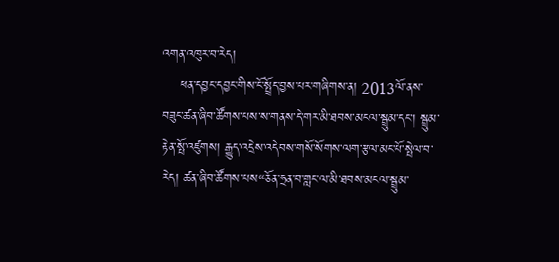འགན་འཁུར་བ་རེད།
    ཕན་དབྱང་དབྱང་གིས་ངོ་སྤྲོད་བྱས་པར་གཞིགས་ན། 2013ལོ་ནས་བཟུང་ཚན་ཞིབ་ཚོགས་པས་ས་གནས་དེ་གར་མི་ཐབས་མངལ་སྦྲུམ་དང་། སྦྲུམ་རྟེན་སྤོ་འཛུགས། རྒྱུད་འདྲེས་འདེབས་གསོ་སོགས་ལག་རྩལ་མང་པོ་སྤེལ་བ་རེད། ཚན་ཞིབ་ཚོགས་པས“ཅོན་ཧྲན་བ་གླང་ལ་མི་ཐབས་མངལ་སྦྲུམ་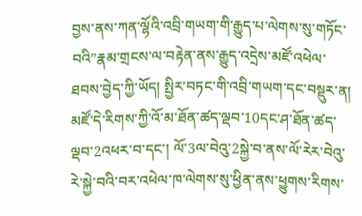བྱས་ནས་ཀན་ལྷོའི་འབྲི་གཡག་གི་རྒྱུད་པ་ལེགས་སུ་གཏོང་བའི”རྣམ་གྲངས་ལ་བརྟེན་ནས་རྒྱུད་འདྲེས་མཛོ་འཕེལ་ཐབས་བྱེད་ཀྱི་ཡོད། སྤྱིར་བཏང་གི་འབྲི་གཡག་དང་བསྡུར་ན། མཛོ་དེ་རིགས་ཀྱི་འོ་མ་ཐོན་ཚད་ལྡབ་10དང་ཤ་ཐོན་ཚད་ལྡབ་2འཕར་བ་དང་། ལོ་3ལ་བེའུ་2སྐྱེ་བ་ནས་ལོ་རེར་བེའུ་རེ་སྐྱེ་བའི་བར་འཕེལ་ཁ་ལེགས་སུ་ཕྱིན་ནས་ཕྱུགས་རིགས་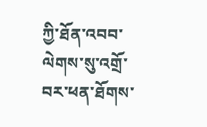ཀྱི་ཐོན་འབབ་ལེགས་སུ་འགྲོ་བར་ཕན་ཐོགས་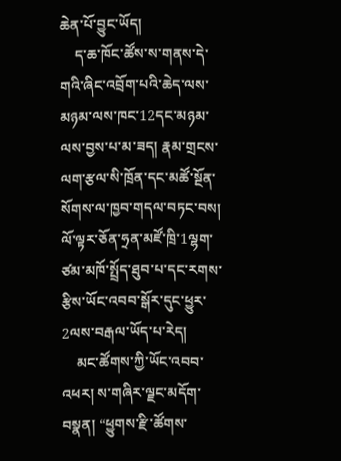ཆེན་པོ་བྱུང་ཡོད།
    ད་ཆ་ཁོང་ཚོས་ས་གནས་དེ་གའི་ཞིང་འབྲོག་པའི་ཆེད་ལས་མཉམ་ལས་ཁང་12དང་མཉམ་ལས་བྱས་པ་མ་ཟད། རྣམ་གྲངས་ལག་རྩལ་སི་ཁྲོན་དང་མཚོ་སྔོན་སོགས་ལ་ཁྱབ་གདལ་བཏང་བས། ལོ་ལྟར་ཅོན་ཧྲན་མཛོ་ཁྲི་1ལྷག་ཙམ་མཁོ་སྤྲོད་ཐུབ་པ་དང་རགས་རྩིས་ཡོང་འབབ་སྒོར་དུང་ཕྱུར་2ལས་བརྒལ་ཡོད་པ་རེད།
    མང་ཚོགས་ཀྱི་ཡོང་འབབ་འཕར། ས་གཞིར་ལྗང་མདོག་བསྣན། “ཕྱུགས་རྫི་ཚོགས་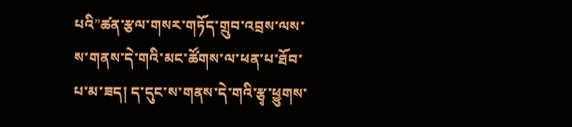པའི”ཚན་རྩལ་གསར་གཏོད་གྲུབ་འབྲས་ལས་ས་གནས་དེ་གའི་མང་ཚོགས་ལ་ཕན་པ་ཐོབ་པ་མ་ཟད། ད་དུང་ས་གནས་དེ་གའི་རྩྭ་ཕྱུགས་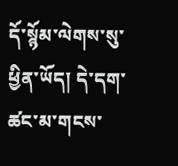དོ་སྙོམ་ལེགས་སུ་ཕྱིན་ཡོད། དེ་དག་ཚང་མ་གངས་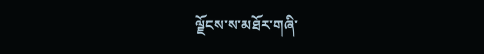ལྗོངས་ས་མཐོར་གཞི་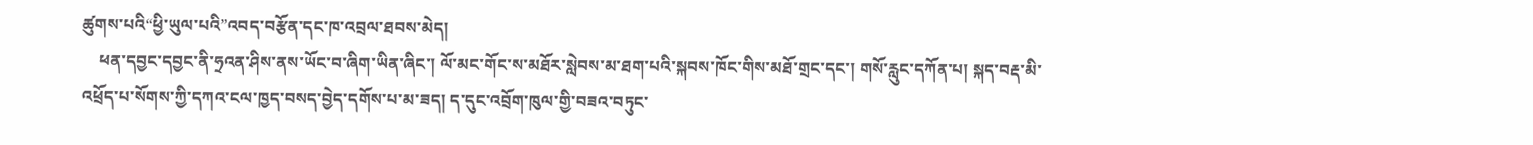ཚུགས་པའི“ཕྱི་ཡུལ་པའི”འབད་བརྩོན་དང་ཁ་འབྲལ་ཐབས་མེད།
    ཕན་དབྱང་དབྱང་ནི་ཧྲའན་ཤིས་ནས་ཡོང་བ་ཞིག་ཡིན་ཞིང་། ལོ་མང་གོང་ས་མཐོར་སླེབས་མ་ཐག་པའི་སྐབས་ཁོང་གིས་མཐོ་གྲང་དང་། གསོ་རླུང་དཀོན་པ། སྐད་བརྡ་མི་འཕྲོད་པ་སོགས་ཀྱི་དཀའ་ངལ་ཁྱད་བསད་བྱེད་དགོས་པ་མ་ཟད། ད་དུང་འབྲོག་ཁུལ་གྱི་བཟའ་བཏུང་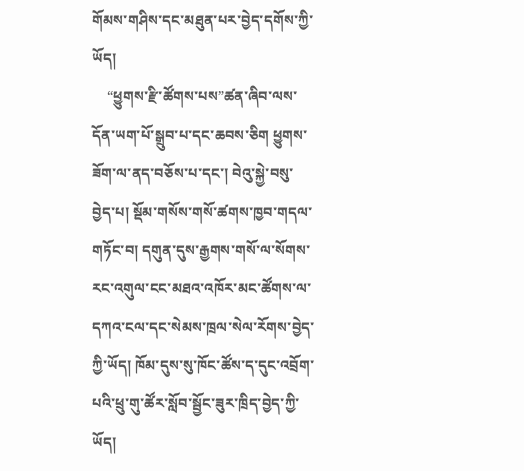གོམས་གཤིས་དང་མཐུན་པར་བྱེད་དགོས་ཀྱི་ཡོད།
    “ཕྱུགས་རྫི་ཚོགས་པས”ཚན་ཞིབ་ལས་དོན་ཡག་པོ་སྒྲུབ་པ་དང་ཆབས་ཅིག ཕྱུགས་ཟོག་ལ་ནད་བཅོས་པ་དང་། བེའུ་སྐྱེ་བསུ་བྱེད་པ། སྡོམ་གསོས་གསོ་ཚགས་ཁྱབ་གདལ་གཏོང་བ། དགུན་དུས་རྒྱགས་གསོ་ལ་སོགས་རང་འགུལ་ངང་མཐའ་འཁོར་མང་ཚོགས་ལ་དཀའ་ངལ་དང་སེམས་ཁྲལ་སེལ་རོགས་བྱེད་ཀྱི་ཡོད། ཁོམ་དུས་སུ་ཁོང་ཚོས་ད་དུང་འབྲོག་པའི་ཕྲུ་གུ་ཚོར་སློབ་སྦྱོང་ཟུར་ཁྲིད་བྱེད་ཀྱི་ཡོད།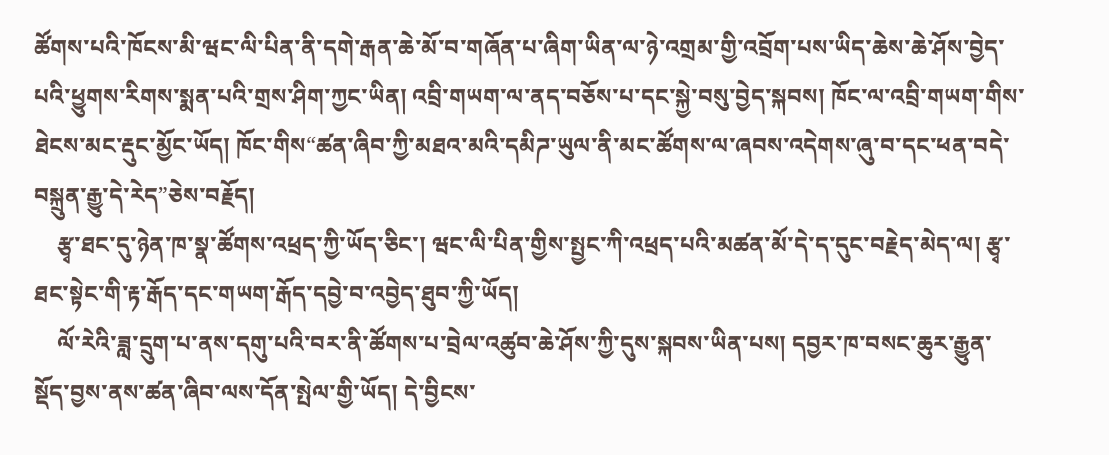ཚོགས་པའི་ཁོངས་མི་ཝང་ལི་པིན་ནི་དགེ་རྒན་ཆེ་མོ་བ་གཞོན་པ་ཞིག་ཡིན་ལ་ཉེ་འགྲམ་གྱི་འབྲོག་པས་ཡིད་ཆེས་ཆེ་ཤོས་བྱེད་པའི་ཕྱུགས་རིགས་སྨན་པའི་གྲས་ཤིག་ཀྱང་ཡིན། འབྲི་གཡག་ལ་ནད་བཅོས་པ་དང་སྐྱེ་བསུ་བྱེད་སྐབས། ཁོང་ལ་འབྲི་གཡག་གིས་ཐེངས་མང་རྡུང་མྱོང་ཡོད། ཁོང་གིས“ཚན་ཞིབ་ཀྱི་མཐའ་མའི་དམིཌ་ཡུལ་ནི་མང་ཚོགས་ལ་ཞབས་འདེགས་ཞུ་བ་དང་ཕན་བདེ་བསྐྲུན་རྒྱུ་དེ་རེད”ཅེས་བརྗོད།
    རྩྭ་ཐང་དུ་ཉེན་ཁ་སྣ་ཚོགས་འཕྲད་ཀྱི་ཡོད་ཅིང་། ཝང་ལི་པིན་གྱིས་སྤྱང་ཀི་འཕྲད་པའི་མཚན་མོ་དེ་ད་དུང་བརྗེད་མེད་ལ། རྩྭ་ཐང་སྟེང་གི་རྟ་རྒོད་དང་གཡག་རྒོད་དབྱེ་བ་འབྱེད་ཐུབ་ཀྱི་ཡོད།
    ལོ་རེའི་ཟླ་དྲུག་པ་ནས་དགུ་པའི་བར་ནི་ཚོགས་པ་བྲེལ་འཚུབ་ཆེ་ཤོས་ཀྱི་དུས་སྐབས་ཡིན་པས། དབྱར་ཁ་བསང་ཆུར་རྒྱུན་སྡོད་བྱས་ནས་ཚན་ཞིབ་ལས་དོན་སྤེལ་གྱི་ཡོད། དེ་བྱིངས་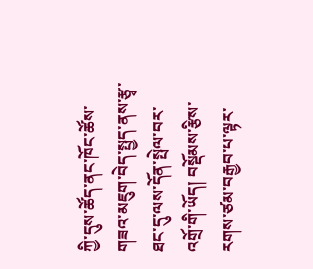ཀྱི་དུས་ཚོད་ནང་ཁོང་ཚོས་གཟའ་མཇུག་བེད་སྤྱད་ནས་རྩྭ་ཐང་དུ་ལས་དོན་སྤེལ་བར་འགྲོ་གི་ཡོད། བསྡོམས་རྩིས་རགས་ཙམ་བརྒྱབ་པ་ལྟར་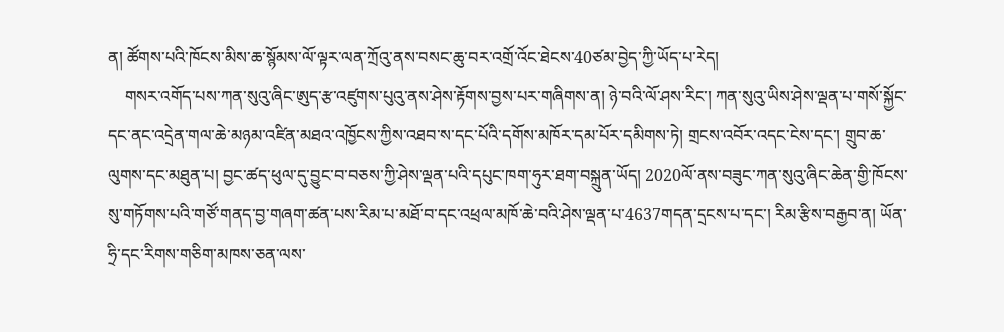ན། ཚོགས་པའི་ཁོངས་མིས་ཆ་སྙོམས་ལོ་ལྟར་ལན་ཀྲོའུ་ནས་བསང་ཆུ་བར་འགྲོ་འོང་ཐེངས་40ཙམ་བྱེད་ཀྱི་ཡོད་པ་རེད།
    གསར་འགོད་པས་ཀན་སུའུ་ཞིང་ཨུད་རྩ་འཛུགས་པུའུ་ནས་ཤེས་རྟོགས་བྱས་པར་གཞིགས་ན། ཉེ་བའི་ལོ་ཤས་རིང་། ཀན་སུའུ་ཡིས་ཤེས་ལྡན་པ་གསོ་སྐྱོང་དང་ནང་འདྲེན་གལ་ཆེ་མཉམ་འཛིན་མཐའ་འཁྱོངས་ཀྱིས་འཐབ་ས་དང་པོའི་དགོས་མཁོར་དམ་པོར་དམིགས་ཏེ། གྲངས་འབོར་འདང་ངེས་དང་། གྲུབ་ཆ་ལུགས་དང་མཐུན་པ། བྱང་ཚད་ཕུལ་དུ་བྱུང་བ་བཅས་ཀྱི་ཤེས་ལྡན་པའི་དཔུང་ཁག་ཧུར་ཐག་བསྐྲུན་ཡོད། 2020ལོ་ནས་བཟུང་ཀན་སུའུ་ཞིང་ཆེན་གྱི་ཁོངས་སུ་གཏོགས་པའི་གཙོ་གནད་བྱ་གཞག་ཚན་པས་རིམ་པ་མཐོ་བ་དང་འཕྲལ་མཁོ་ཆེ་བའི་ཤེས་ལྡན་པ་4637གདན་དྲངས་པ་དང་། རིམ་རྩིས་བརྒྱབ་ན། ཡོན་ཧྲི་དང་རིགས་གཅིག་མཁས་ཅན་ལས་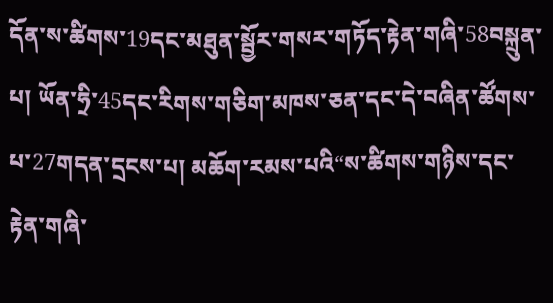དོན་ས་ཚིགས་19དང་མཐུན་སྦྱོར་གསར་གཏོད་རྟེན་གཞི་58བསྐྲུན་པ། ཡོན་ཧྲི་45དང་རིགས་གཅིག་མཁས་ཅན་དང་དེ་བཞིན་ཚོགས་པ་27གདན་དྲངས་པ། མཆོག་རམས་པའི“ས་ཚིགས་གཉིས་དང་རྟེན་གཞི་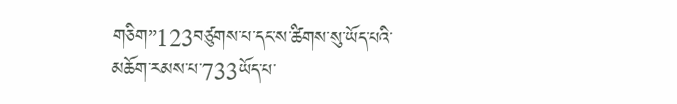གཅིག”123བཙུགས་པ་དང་ས་ཚིགས་སུ་ཡོད་པའི་མཆོག་རམས་པ་733ཡོད་པ་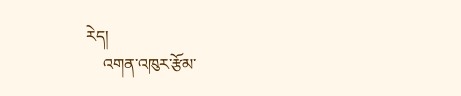རེད།
    འགན་འཁུར་རྩོམ་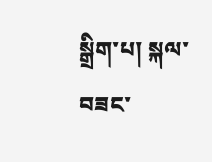སྒྲིག་པ། སྐལ་བཟང་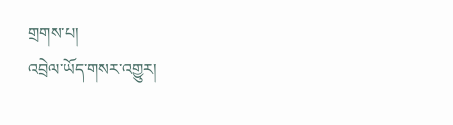གྲགས་པ།
འབྲེལ་ཡོད་གསར་འགྱུར།